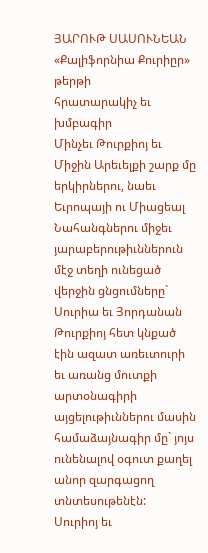ՅԱՐՈՒԹ ՍԱՍՈՒՆԵԱՆ
«Քալիֆորնիա Քուրիըր» թերթի
հրատարակիչ եւ խմբագիր
Մինչեւ Թուրքիոյ եւ Միջին Արեւելքի շարք մը երկիրներու, նաեւ Եւրոպայի ու Միացեալ Նահանգներու միջեւ յարաբերութիւններուն մէջ տեղի ունեցած վերջին ցնցումները` Սուրիա եւ Յորդանան Թուրքիոյ հետ կնքած էին ազատ առեւտուրի եւ առանց մուտքի արտօնագիրի այցելութիւններու մասին համաձայնագիր մը` յոյս ունենալով օգուտ քաղել անոր զարգացող տնտեսութենէն:
Սուրիոյ եւ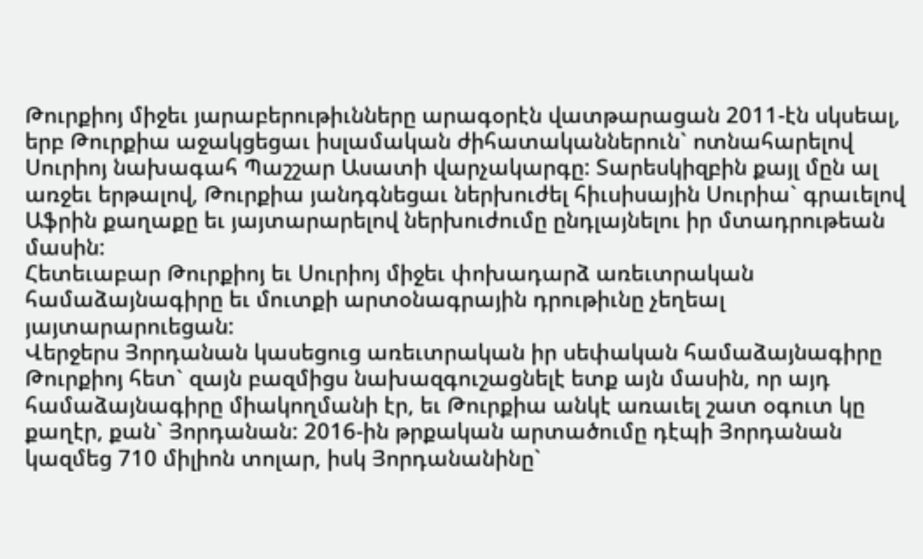Թուրքիոյ միջեւ յարաբերութիւնները արագօրէն վատթարացան 2011-էն սկսեալ, երբ Թուրքիա աջակցեցաւ իսլամական ժիհատականներուն` ոտնահարելով Սուրիոյ նախագահ Պաշշար Ասատի վարչակարգը: Տարեսկիզբին քայլ մըն ալ առջեւ երթալով, Թուրքիա յանդգնեցաւ ներխուժել հիւսիսային Սուրիա` գրաւելով Աֆրին քաղաքը եւ յայտարարելով ներխուժումը ընդլայնելու իր մտադրութեան մասին:
Հետեւաբար Թուրքիոյ եւ Սուրիոյ միջեւ փոխադարձ առեւտրական համաձայնագիրը եւ մուտքի արտօնագրային դրութիւնը չեղեալ յայտարարուեցան:
Վերջերս Յորդանան կասեցուց առեւտրական իր սեփական համաձայնագիրը Թուրքիոյ հետ` զայն բազմիցս նախազգուշացնելէ ետք այն մասին, որ այդ համաձայնագիրը միակողմանի էր, եւ Թուրքիա անկէ առաւել շատ օգուտ կը քաղէր, քան` Յորդանան: 2016-ին թրքական արտածումը դէպի Յորդանան կազմեց 710 միլիոն տոլար, իսկ Յորդանանինը`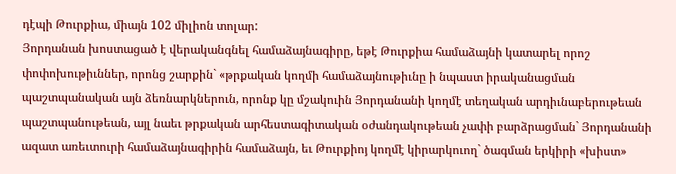դէպի Թուրքիա, միայն 102 միլիոն տոլար:
Յորդանան խոստացած է վերականգնել համաձայնագիրը, եթէ Թուրքիա համաձայնի կատարել որոշ փոփոխութիւններ, որոնց շարքին` «թրքական կողմի համաձայնութիւնը ի նպաստ իրականացման պաշտպանական այն ձեռնարկներուն, որոնք կը մշակուին Յորդանանի կողմէ տեղական արդիւնաբերութեան պաշտպանութեան, այլ նաեւ թրքական արհեստագիտական օժանդակութեան չափի բարձրացման` Յորդանանի ազատ առեւտուրի համաձայնագիրին համաձայն, եւ Թուրքիոյ կողմէ կիրարկուող` ծագման երկիրի «խիստ»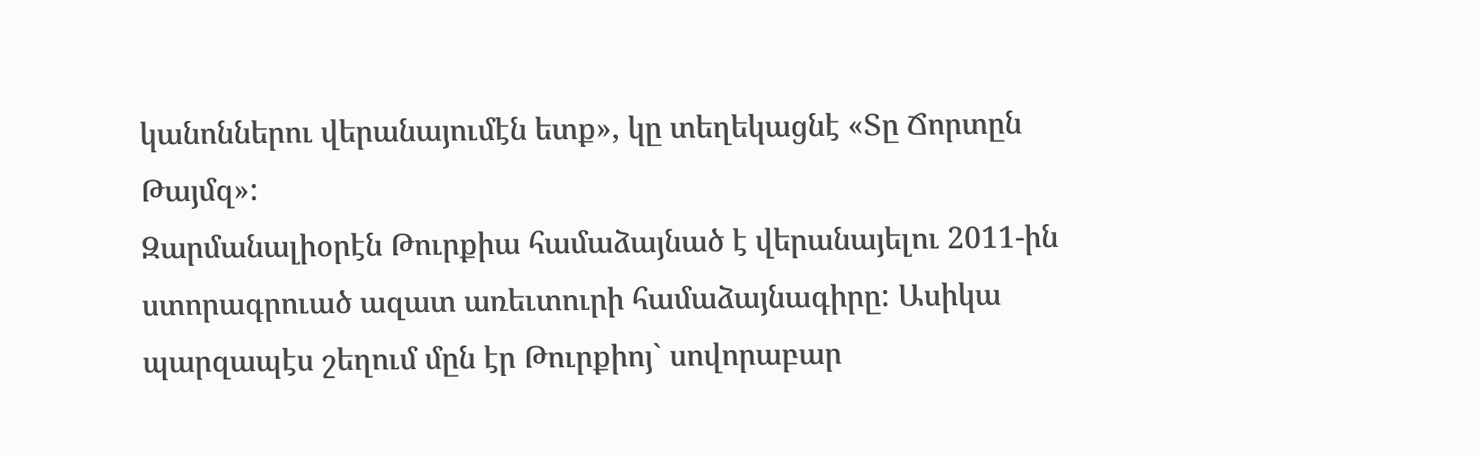կանոններու վերանայումէն ետք», կը տեղեկացնէ «Տը Ճորտըն Թայմզ»:
Զարմանալիօրէն Թուրքիա համաձայնած է վերանայելու 2011-ին ստորագրուած ազատ առեւտուրի համաձայնագիրը: Ասիկա պարզապէս շեղում մըն էր Թուրքիոյ` սովորաբար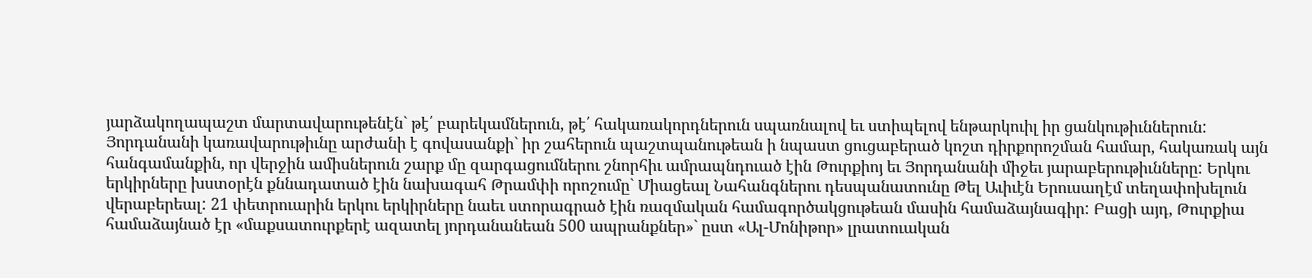յարձակողապաշտ մարտավարութենէն` թէ՛ բարեկամներուն, թէ՛ հակառակորդներուն սպառնալով եւ ստիպելով ենթարկուիլ իր ցանկութիւններուն:
Յորդանանի կառավարութիւնը արժանի է գովասանքի` իր շահերուն պաշտպանութեան ի նպաստ ցուցաբերած կոշտ դիրքորոշման համար, հակառակ այն հանգամանքին, որ վերջին ամիսներուն շարք մը զարգացումներու շնորհիւ ամրապնդուած էին Թուրքիոյ եւ Յորդանանի միջեւ յարաբերութիւնները: Երկու երկիրները խստօրէն քննադատած էին նախագահ Թրամփի որոշումը` Միացեալ Նահանգներու դեսպանատունը Թել Աւիւէն Երուսաղէմ տեղափոխելուն վերաբերեալ: 21 փետրուարին երկու երկիրները նաեւ ստորագրած էին ռազմական համագործակցութեան մասին համաձայնագիր: Բացի այդ, Թուրքիա համաձայնած էր «մաքսատուրքերէ ազատել յորդանանեան 500 ապրանքներ»` ըստ «Ալ-Մոնիթոր» լրատուական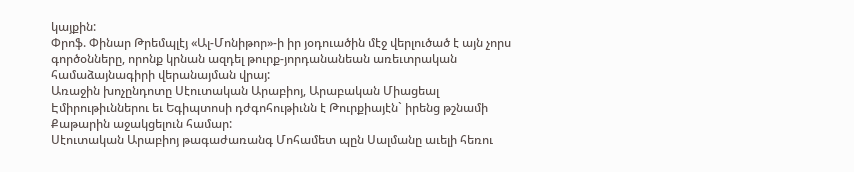կայքին:
Փրոֆ. Փինար Թրեմպլէյ «Ալ-Մոնիթոր»-ի իր յօդուածին մէջ վերլուծած է այն չորս գործօնները, որոնք կրնան ազդել թուրք-յորդանանեան առեւտրական համաձայնագիրի վերանայման վրայ:
Առաջին խոչընդոտը Սէուտական Արաբիոյ, Արաբական Միացեալ Էմիրութիւններու եւ Եգիպտոսի դժգոհութիւնն է Թուրքիայէն` իրենց թշնամի Քաթարին աջակցելուն համար:
Սէուտական Արաբիոյ թագաժառանգ Մոհամետ պըն Սալմանը աւելի հեռու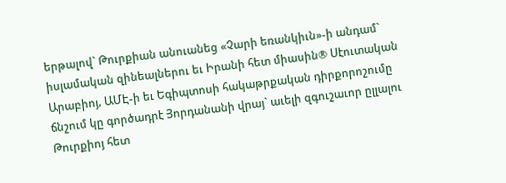երթալով` Թուրքիան անուանեց «Չարի եռանկիւն»-ի անդամ` իսլամական զինեալներու եւ Իրանի հետ միասին® Սէուտական Արաբիոյ, ԱՄԷ-ի եւ Եգիպտոսի հակաթրքական դիրքորոշումը ճնշում կը գործադրէ Յորդանանի վրայ` աւելի զգուշաւոր ըլլալու Թուրքիոյ հետ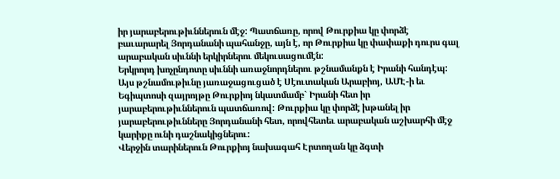իր յարաբերութիւններուն մէջ: Պատճառը, որով Թուրքիա կը փորձէ բաւարարել Յորդանանի պահանջը, այն է, որ Թուրքիա կը փափաքի դուրս գալ արաբական սիւննի երկիրներու մեկուսացումէն:
Երկրորդ խոչընդոտը սիւննի առաջնորդներու թշնամանքն է Իրանի հանդէպ: Այս թշնամութիւնը յառաջացուցած է Սէուտական Արաբիոյ, ԱՄԷ-ի եւ Եգիպտոսի զայրոյթը Թուրքիոյ նկատմամբ` Իրանի հետ իր յարաբերութիւններուն պատճառով: Թուրքիա կը փորձէ խթանել իր յարաբերութիւնները Յորդանանի հետ, որովհետեւ արաբական աշխարհի մէջ կարիքը ունի դաշնակիցներու:
Վերջին տարիներուն Թուրքիոյ նախագահ Էրտողան կը ձգտի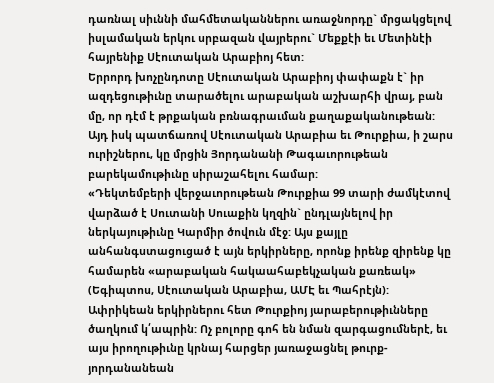դառնալ սիւննի մահմետականներու առաջնորդը` մրցակցելով իսլամական երկու սրբազան վայրերու` Մեքքէի եւ Մետինէի հայրենիք Սէուտական Արաբիոյ հետ:
Երրորդ խոչընդոտը Սէուտական Արաբիոյ փափաքն է` իր ազդեցութիւնը տարածելու արաբական աշխարհի վրայ, բան մը, որ դէմ է թրքական բռնագրաւման քաղաքականութեան: Այդ իսկ պատճառով Սէուտական Արաբիա եւ Թուրքիա, ի շարս ուրիշներու, կը մրցին Յորդանանի Թագաւորութեան բարեկամութիւնը սիրաշահելու համար:
«Դեկտեմբերի վերջաւորութեան Թուրքիա 99 տարի ժամկէտով վարձած է Սուտանի Սուաքին կղզին` ընդլայնելով իր ներկայութիւնը Կարմիր ծովուն մէջ: Այս քայլը անհանգստացուցած է այն երկիրները, որոնք իրենք զիրենք կը համարեն «արաբական հակաահաբեկչական քառեակ» (Եգիպտոս, Սէուտական Արաբիա, ԱՄԷ եւ Պահրէյն): Ափրիկեան երկիրներու հետ Թուրքիոյ յարաբերութիւնները ծաղկում կ՛ապրին: Ոչ բոլորը գոհ են նման զարգացումներէ, եւ այս իրողութիւնը կրնայ հարցեր յառաջացնել թուրք-յորդանանեան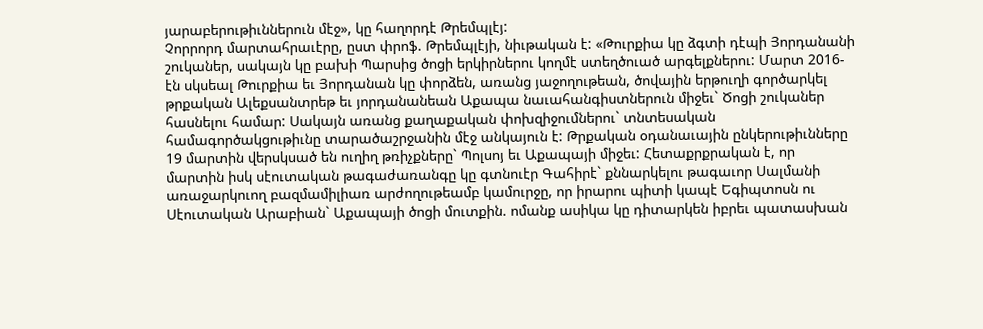յարաբերութիւններուն մէջ», կը հաղորդէ Թրեմպլէյ:
Չորրորդ մարտահրաւէրը, ըստ փրոֆ. Թրեմպլէյի, նիւթական է: «Թուրքիա կը ձգտի դէպի Յորդանանի շուկաներ, սակայն կը բախի Պարսից ծոցի երկիրներու կողմէ ստեղծուած արգելքներու: Մարտ 2016-էն սկսեալ Թուրքիա եւ Յորդանան կը փորձեն, առանց յաջողութեան, ծովային երթուղի գործարկել թրքական Ալեքսանտրեթ եւ յորդանանեան Աքապա նաւահանգիստներուն միջեւ` Ծոցի շուկաներ հասնելու համար: Սակայն առանց քաղաքական փոխզիջումներու` տնտեսական համագործակցութիւնը տարածաշրջանին մէջ անկայուն է: Թրքական օդանաւային ընկերութիւնները 19 մարտին վերսկսած են ուղիղ թռիչքները` Պոլսոյ եւ Աքապայի միջեւ: Հետաքրքրական է, որ մարտին իսկ սէուտական թագաժառանգը կը գտնուէր Գահիրէ` քննարկելու թագաւոր Սալմանի առաջարկուող բազմամիլիառ արժողութեամբ կամուրջը, որ իրարու պիտի կապէ Եգիպտոսն ու Սէուտական Արաբիան` Աքապայի ծոցի մուտքին. ոմանք ասիկա կը դիտարկեն իբրեւ պատասխան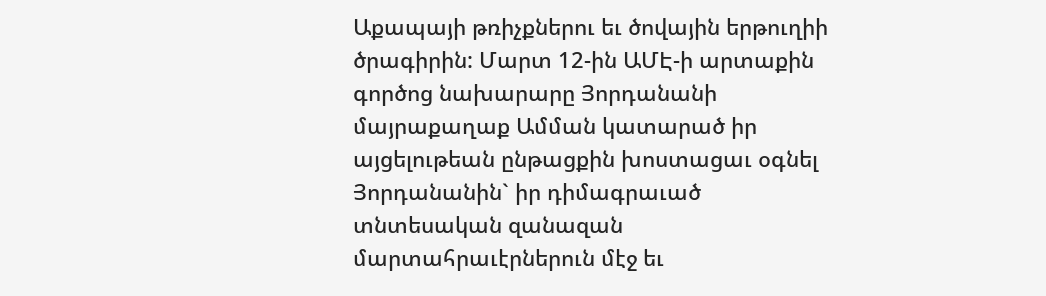Աքապայի թռիչքներու եւ ծովային երթուղիի ծրագիրին: Մարտ 12-ին ԱՄԷ-ի արտաքին գործոց նախարարը Յորդանանի մայրաքաղաք Ամման կատարած իր այցելութեան ընթացքին խոստացաւ օգնել Յորդանանին` իր դիմագրաւած տնտեսական զանազան մարտահրաւէրներուն մէջ եւ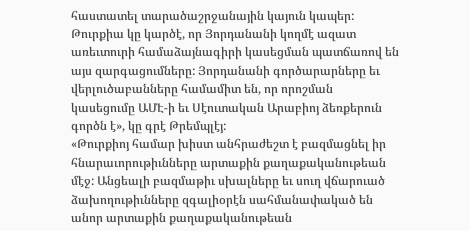հաստատել տարածաշրջանային կայուն կապեր: Թուրքիա կը կարծէ, որ Յորդանանի կողմէ ազատ առեւտուրի համաձայնագիրի կասեցման պատճառով են այս զարգացումները: Յորդանանի գործարարները եւ վերլուծաբանները համամիտ են, որ որոշման կասեցումը ԱՄԷ-ի եւ Սէուտական Արաբիոյ ձեռքերուն գործն է», կը գրէ Թրեմպլէյ:
«Թուրքիոյ համար խիստ անհրաժեշտ է բազմացնել իր հնարաւորութիւնները արտաքին քաղաքականութեան մէջ: Անցեալի բազմաթիւ սխալները եւ սուղ վճարուած ձախողութիւնները զգալիօրէն սահմանափակած են անոր արտաքին քաղաքականութեան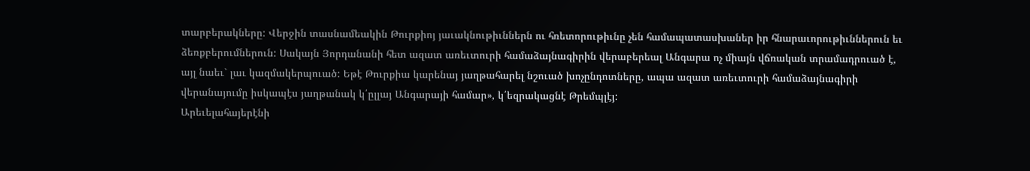տարբերակները: Վերջին տասնամեակին Թուրքիոյ յաւակնութիւններն ու հռետորութիւնը չեն համապատասխաներ իր հնարաւորութիւններուն եւ ձեռքբերումներուն: Սակայն Յորդանանի հետ ազատ առեւտուրի համաձայնագիրին վերաբերեալ Անգարա ոչ միայն վճռական տրամադրուած է, այլ նաեւ` լաւ կազմակերպուած: Եթէ Թուրքիա կարենայ յաղթահարել նշուած խոչընդոտները, ապա ազատ առեւտուրի համաձայնագիրի վերանայումը իսկապէս յաղթանակ կ՛ըլլայ Անգարայի համար», կ՛եզրակացնէ Թրեմպլէյ:
Արեւելահայերէնի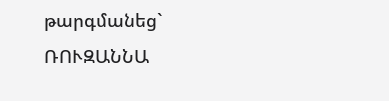թարգմանեց`
ՌՈՒԶԱՆՆԱ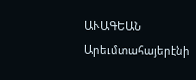ԱՒԱԳԵԱՆ
Արեւմտահայերէնի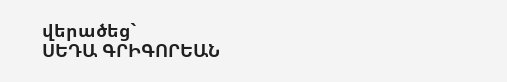վերածեց`
ՍԵԴԱ ԳՐԻԳՈՐԵԱՆ